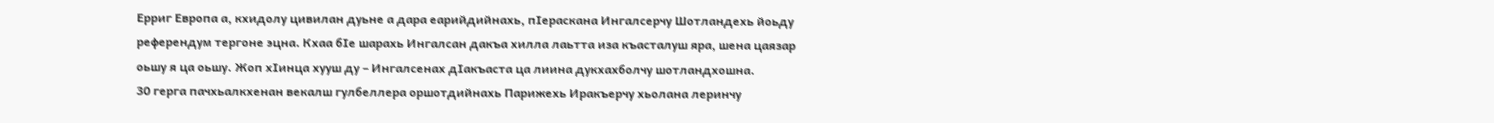Ерриг Европа а, кхидолу цивилан дуьне а дара еарийдийнахь, пIераскана Ингалсерчу Шотландехь йоьду референдум тергоне эцна. Кхаа бIе шарахь Ингалсан дакъа хилла лаьтта иза къасталуш яра, шена цаязар оьшу я ца оьшу. Жоп хIинца хууш ду – Ингалсенах дIакъаста ца лиина дукхахболчу шотландхошна.
30 герга пачхьалкхенан векалш гулбеллера оршотдийнахь Парижехь Иракъерчу хьолана леринчу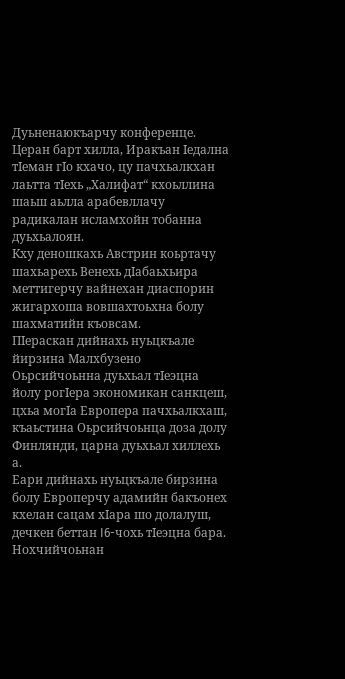Дуьненаюкъарчу конференце. Церан барт хилла, Иракъан Iедална тIеман гIо кхачо, цу пачхьалкхан лаьтта тIехь „Халифат“ кхоьллина шаьш аьлла арабевллачу радикалан исламхойн тобанна дуьхьалоян.
Кху деношкахь Австрин коьртачу шахьарехь Венехь дIабаьхьира меттигерчу вайнехан диаспорин жигархоша вовшахтоьхна болу шахматийн къовсам.
ПIераскан дийнахь нуьцкъале йирзина Малхбузено Оьрсийчоьнна дуьхьал тIеэцна йолу рогIера экономикан санкцеш, цхьа могIа Европера пачхьалкхаш, къаьстина Оьрсийчоьнца доза долу Финлянди, царна дуьхьал хиллехь а.
Еари дийнахь нуьцкъале бирзина болу Европерчу адамийн бакъонех кхелан сацам хIара шо долалуш, дечкен беттан I6-чохь тIеэцна бара. Нохчийчоьнан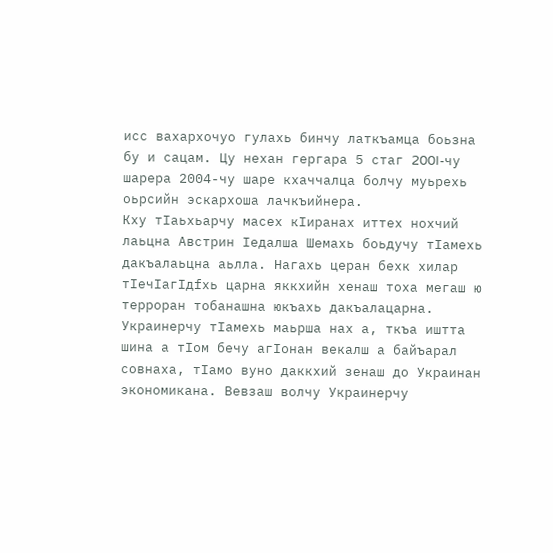исс вахархочуо гулахь бинчу латкъамца боьзна бу и сацам. Цу нехан гергара 5 стаг 200I-чу шарера 2004-чу шаре кхаччалца болчу муьрехь оьрсийн эскархоша лачкъийнера.
Кху тIаьхьарчу масех кIиранах иттех нохчий лаьцна Австрин Iедалша Шемахь боьдучу тIамехь дакъалаьцна аьлла. Нагахь церан бехк хилар тIечIагIдfхь царна яккхийн хенаш тоха мегаш ю терроран тобанашна юкъахь дакъалацарна.
Украинерчу тIамехь маьрша нах а, ткъа иштта шина а тIом бечу агIонан векалш а байъарал совнаха, тIамо вуно даккхий зенаш до Украинан экономикана. Вевзаш волчу Украинерчу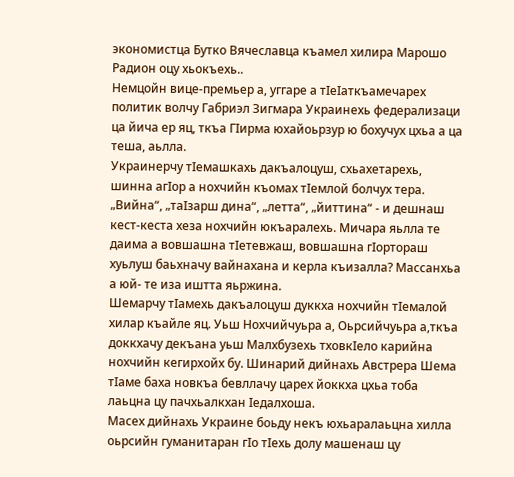экономистца Бутко Вячеславца къамел хилира Марошо Радион оцу хьокъехь..
Немцойн вице-премьер а, уггаре а тIеIаткъамечарех политик волчу Габриэл Зигмара Украинехь федерализаци ца йича ер яц, ткъа ГIирма юхайоьрзур ю бохучух цхьа а ца теша, аьлла.
Украинерчу тIемашкахь дакъалоцуш, схьахетарехь, шинна агIор а нохчийн къомах тIемлой болчух тера.
„Вийна“, „таIзарш дина“, „летта“, „йиттина“ - и дешнаш кест-кеста хеза нохчийн юкъаралехь. Мичара яьлла те даима а вовшашна тIетевжаш, вовшашна гIортораш хуьлуш баьхначу вайнахана и керла къизалла? Массанхьа а юй- те иза иштта яьржина.
Шемарчу тIамехь дакъалоцуш дуккха нохчийн тIемалой хилар къайле яц. Уьш Нохчийчуьра а, Оьрсийчуьра а,ткъа доккхачу декъана уьш Малхбузехь тховкIело карийна нохчийн кегирхойх бу. Шинарий дийнахь Австрера Шема тIаме баха новкъа бевллачу царех йоккха цхьа тоба лаьцна цу пачхьалкхан Iедалхоша.
Масех дийнахь Украине боьду некъ юхьаралаьцна хилла оьрсийн гуманитаран гIо тIехь долу машенаш цу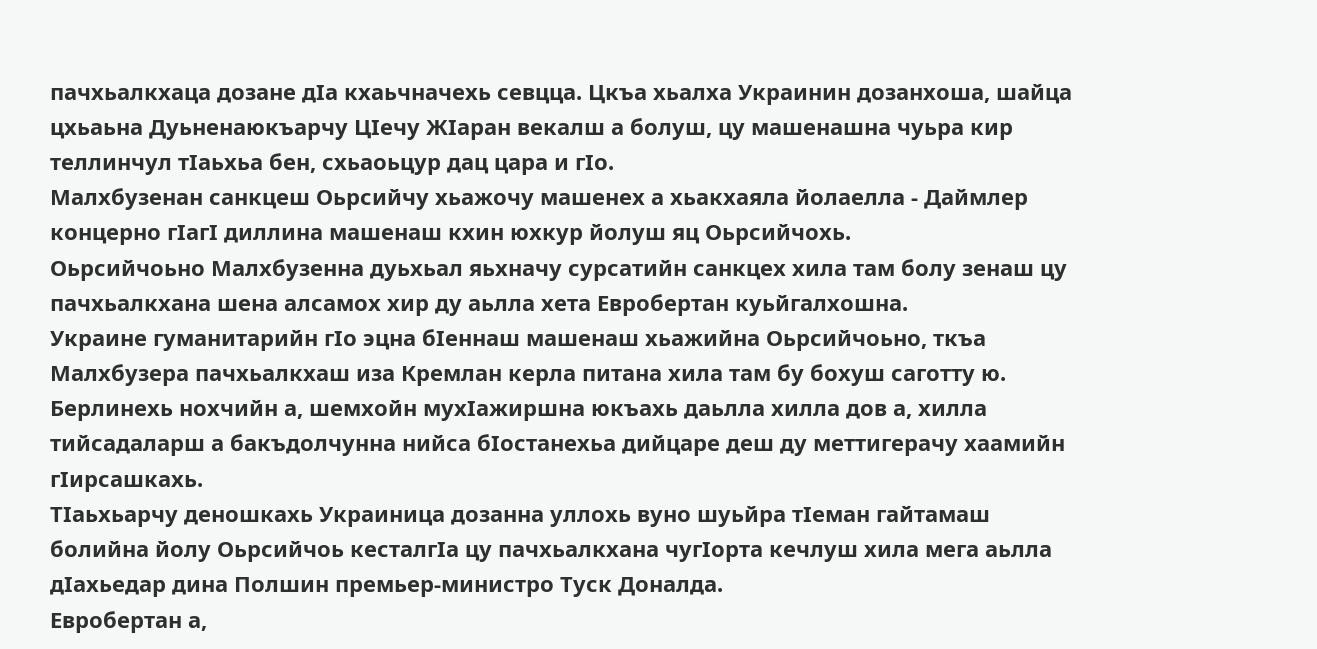пачхьалкхаца дозане дIа кхаьчначехь севцца. Цкъа хьалха Украинин дозанхоша, шайца цхьаьна Дуьненаюкъарчу ЦIечу ЖIаран векалш а болуш, цу машенашна чуьра кир теллинчул тIаьхьа бен, схьаоьцур дац цара и гIо.
Малхбузенан санкцеш Оьрсийчу хьажочу машенех а хьакхаяла йолаелла - Даймлер концерно гIагI диллина машенаш кхин юхкур йолуш яц Оьрсийчохь.
Оьрсийчоьно Малхбузенна дуьхьал яьхначу сурсатийн санкцех хила там болу зенаш цу пачхьалкхана шена алсамох хир ду аьлла хета Евробертан куьйгалхошна.
Украине гуманитарийн гIо эцна бIеннаш машенаш хьажийна Оьрсийчоьно, ткъа Малхбузера пачхьалкхаш иза Кремлан керла питана хила там бу бохуш саготту ю.
Берлинехь нохчийн а, шемхойн мухIажиршна юкъахь даьлла хилла дов а, хилла тийсадаларш а бакъдолчунна нийса бIостанехьа дийцаре деш ду меттигерачу хаамийн гIирсашкахь.
ТIаьхьарчу деношкахь Украиница дозанна уллохь вуно шуьйра тIеман гайтамаш болийна йолу Оьрсийчоь кесталгIа цу пачхьалкхана чугIорта кечлуш хила мега аьлла дIахьедар дина Полшин премьер-министро Туск Доналда.
Евробертан а,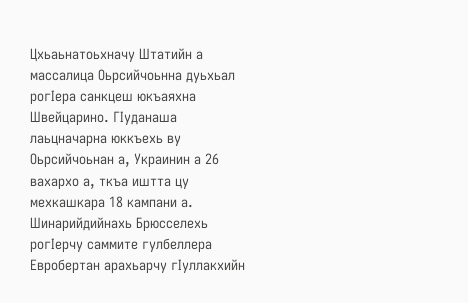Цхьаьнатоьхначу Штатийн а массалица Оьрсийчоьнна дуьхьал рогIера санкцеш юкъаяхна Швейцарино. ГIуданаша лаьцначарна юккъехь ву Оьрсийчоьнан а, Украинин а 26 вахархо а, ткъа иштта цу мехкашкара 18 кампани а.
Шинарийдийнахь Брюсселехь рогIерчу саммите гулбеллера Евробертан арахьарчу гIуллакхийн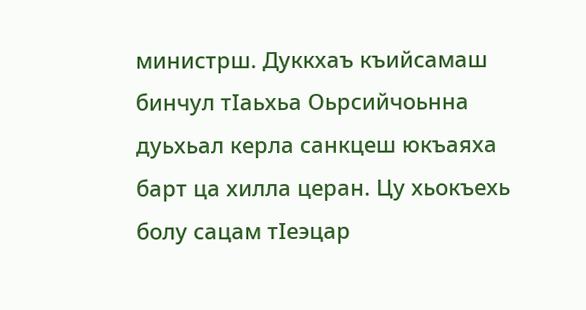министрш. Дуккхаъ къийсамаш бинчул тIаьхьа Оьрсийчоьнна дуьхьал керла санкцеш юкъаяха барт ца хилла церан. Цу хьокъехь болу сацам тIеэцар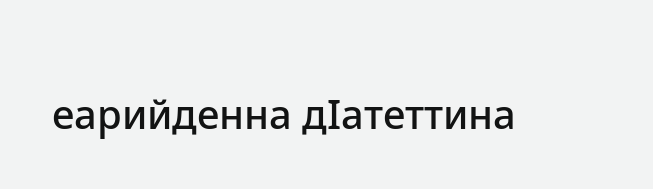еарийденна дIатеттина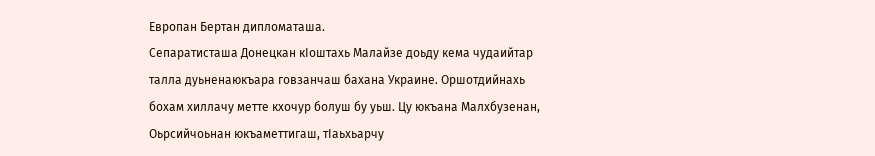Европан Бертан дипломаташа.
Cепаратисташа Донецкан кIоштахь Малайзе доьду кема чудаийтар талла дуьненаюкъара говзанчаш бахана Украине. Оршотдийнахь бохам хиллачу метте кхочур болуш бу уьш. Цу юкъана Малхбузенан, Оьрсийчоьнан юкъаметтигаш, тIаьхьарчу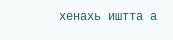хенахь иштта а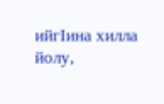ийгIина хилла йолу,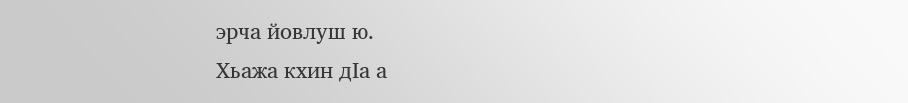эрча йовлуш ю.
Хьажа кхин дIа а